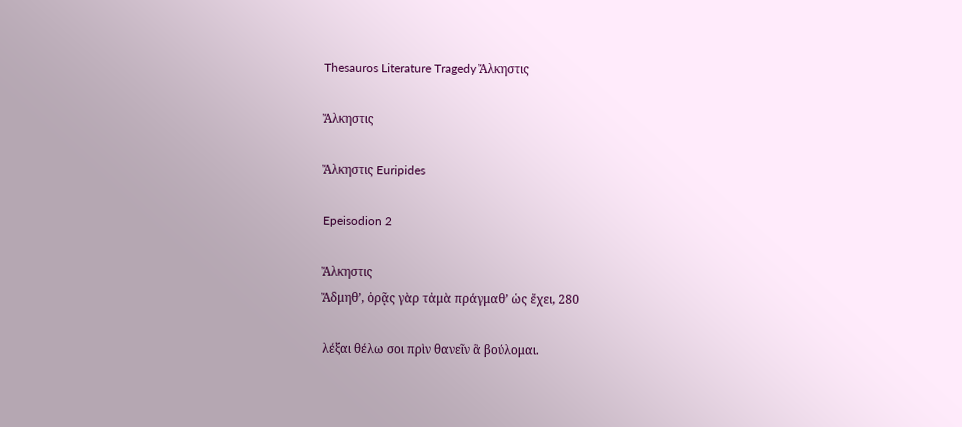Thesauros Literature Tragedy Ἄλκηστις

Ἄλκηστις

Ἄλκηστις Euripides

Epeisodion 2

Ἄλκηστις
Ἄδμηθʼ, ὁρᾷς γὰρ τἀμὰ πράγμαθ’ ὡς ἔχει, 280

λέξαι θέλω σοι πρὶν θανεῖν ἃ βούλομαι.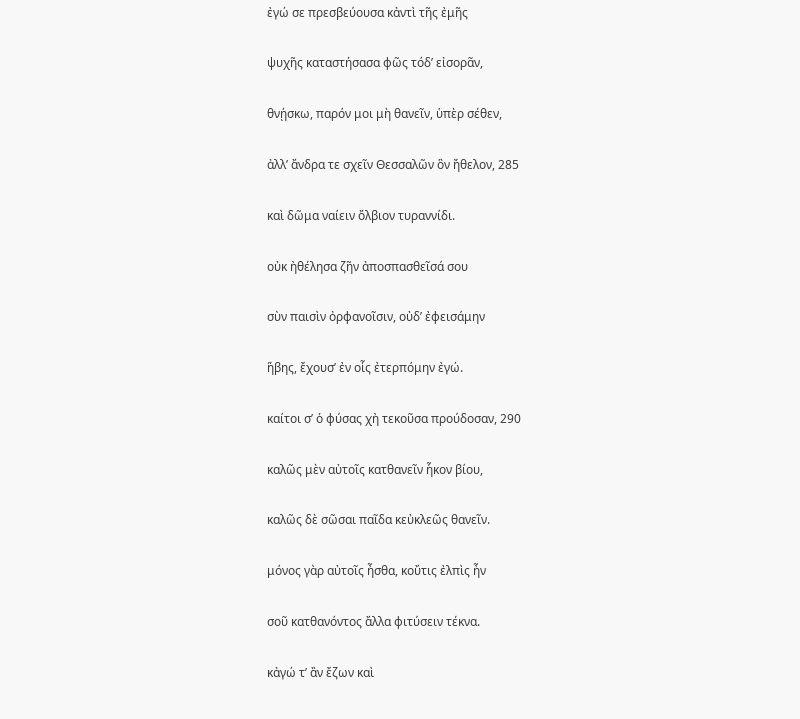ἐγώ σε πρεσβεύουσα κἀντὶ τῆς ἐμῆς

ψυχῆς καταστήσασα φῶς τόδ’ εἰσορᾶν,

θνῄσκω, παρόν μοι μὴ θανεῖν, ὑπὲρ σέθεν,

ἀλλ’ ἄνδρα τε σχεῖν Θεσσαλῶν ὃν ἤθελον, 285

καὶ δῶμα ναίειν ὄλβιον τυραννίδι.

οὐκ ἠθέλησα ζῆν ἀποσπασθεῖσά σου

σὺν παισὶν ὀρφανοῖσιν, οὐδ’ ἐφεισάμην

ἥβης, ἔχουσ’ ἐν οἷς ἐτερπόμην ἐγώ.

καίτοι σ’ ὁ φύσας χἠ τεκοῦσα προύδοσαν, 290

καλῶς μὲν αὐτοῖς κατθανεῖν ἧκον βίου,

καλῶς δὲ σῶσαι παῖδα κεὐκλεῶς θανεῖν.

μόνος γὰρ αὐτοῖς ἦσθα, κοὔτις ἐλπὶς ἦν

σοῦ κατθανόντος ἄλλα φιτύσειν τέκνα.

κἀγώ τ’ ἂν ἔζων καὶ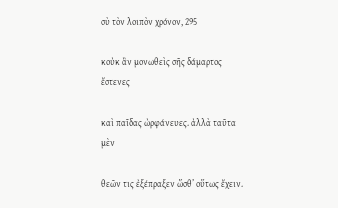σὺ τὸν λοιπὸν χρόνον, 295

κοὐκ ἂν μονωθεὶς σῆς δάμαρτος ἔστενες

καὶ παῖδας ὠρφάνευες. ἀλλὰ ταῦτα μὲν

θεῶν τις ἐξέπραξεν ὥσθ’ οὕτως ἔχειν.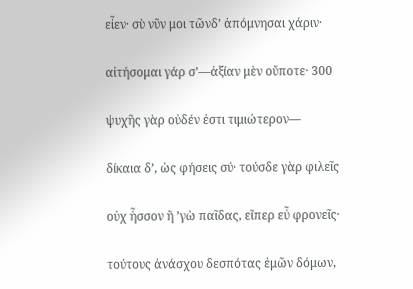εἶεν· σὺ νῦν μοι τῶνδ’ ἀπόμνησαι χάριν·

αἰτήσομαι γάρ σ’—ἀξίαν μὲν οὔποτε· 300

ψυχῆς γὰρ οὐδέν ἐστι τιμιώτερον—

δίκαια δʼ, ὡς φήσεις σύ· τούσδε γὰρ φιλεῖς

οὐχ ἧσσον ἢ ʼγὼ παῖδας, εἴπερ εὖ φρονεῖς·

τούτους ἀνάσχου δεσπότας ἐμῶν δόμων,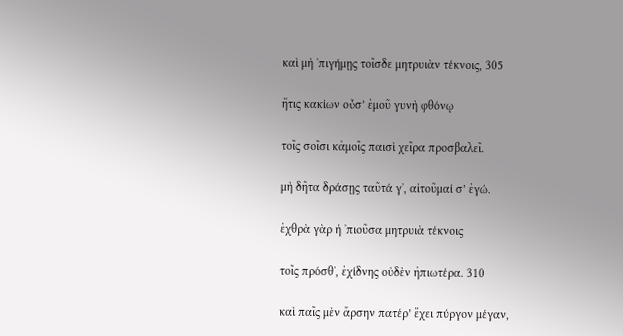καὶ μὴ ʼπιγήμῃς τοῖσδε μητρυιὰν τέκνοις, 305

ἥτις κακίων οὖσ’ ἐμοῦ γυνὴ φθόνῳ

τοῖς σοῖσι κἀμοῖς παισὶ χεῖρα προσβαλεῖ.

μὴ δῆτα δράσῃς ταῦτά γʼ, αἰτοῦμαί σ’ ἐγώ.

ἐχθρὰ γὰρ ἡ ʼπιοῦσα μητρυιὰ τέκνοις

τοῖς πρόσθʼ, ἐχίδνης οὐδὲν ἠπιωτέρα. 310

καὶ παῖς μὲν ἄρσην πατέρ’ ἔχει πύργον μέγαν,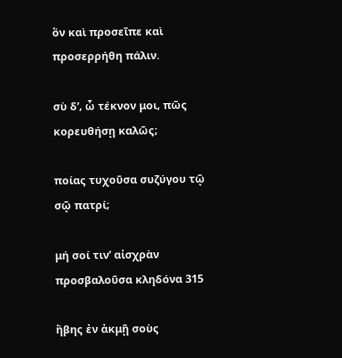ὃν καὶ προσεῖπε καὶ προσερρήθη πάλιν.

σὺ δʼ, ὦ τέκνον μοι, πῶς κορευθήσῃ καλῶς;

ποίας τυχοῦσα συζύγου τῷ σῷ πατρί;

μή σοί τιν’ αἰσχρὰν προσβαλοῦσα κληδόνα 315

ἥβης ἐν ἀκμῇ σοὺς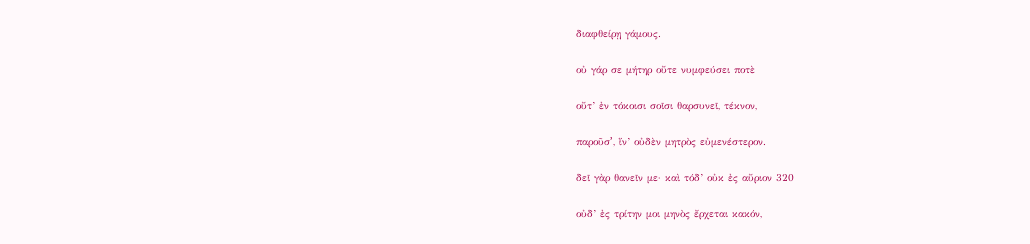διαφθείρῃ γάμους.

οὐ γάρ σε μήτηρ οὔτε νυμφεύσει ποτὲ

οὔτ’ ἐν τόκοισι σοῖσι θαρσυνεῖ, τέκνον,

παροῦσʼ, ἵν’ οὐδὲν μητρὸς εὐμενέστερον.

δεῖ γὰρ θανεῖν με· καὶ τόδ’ οὐκ ἐς αὔριον 320

οὐδ’ ἐς τρίτην μοι μηνὸς ἔρχεται κακόν,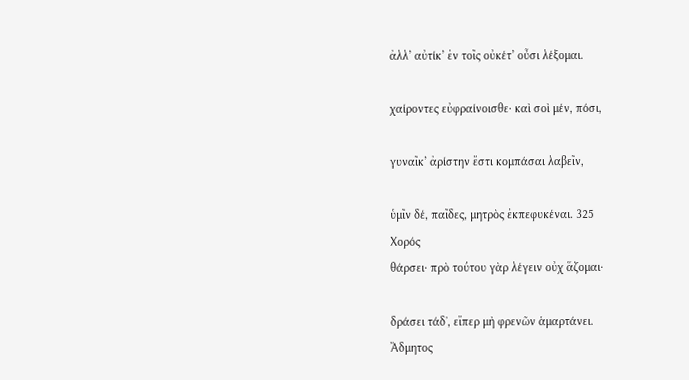ἀλλ’ αὐτίκ’ ἐν τοῖς οὐκέτ’ οὖσι λέξομαι.

χαίροντες εὐφραίνοισθε· καὶ σοὶ μέν, πόσι,

γυναῖκ’ ἀρίστην ἔστι κομπάσαι λαβεῖν,

ὑμῖν δέ, παῖδες, μητρὸς ἐκπεφυκέναι. 325
Χορός
θάρσει· πρὸ τούτου γὰρ λέγειν οὐχ ἅζομαι·

δράσει τάδʼ, εἴπερ μὴ φρενῶν ἁμαρτάνει.
Ἄδμητος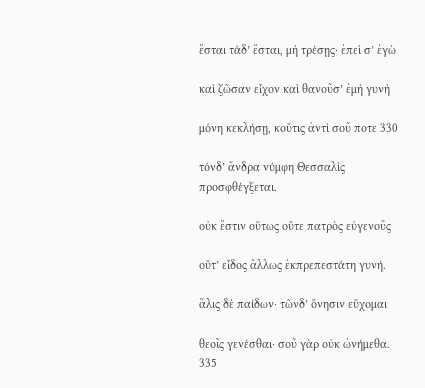ἔσται τάδ’ ἔσται, μὴ τρέσῃς· ἐπεὶ σ’ ἐγὼ

καὶ ζῶσαν εἶχον καὶ θανοῦσ’ ἐμὴ γυνὴ

μόνη κεκλήσῃ, κοὔτις ἀντὶ σοῦ ποτε 330

τόνδ’ ἄνδρα νύμφη Θεσσαλὶς προσφθέγξεται.

οὐκ ἔστιν οὕτως οὔτε πατρὸς εὐγενοῦς

οὔτ’ εἶδος ἄλλως ἐκπρεπεστάτη γυνή.

ἅλις δὲ παίδων· τῶνδ’ ὄνησιν εὔχομαι

θεοῖς γενέσθαι· σοῦ γὰρ οὐκ ὠνήμεθα. 335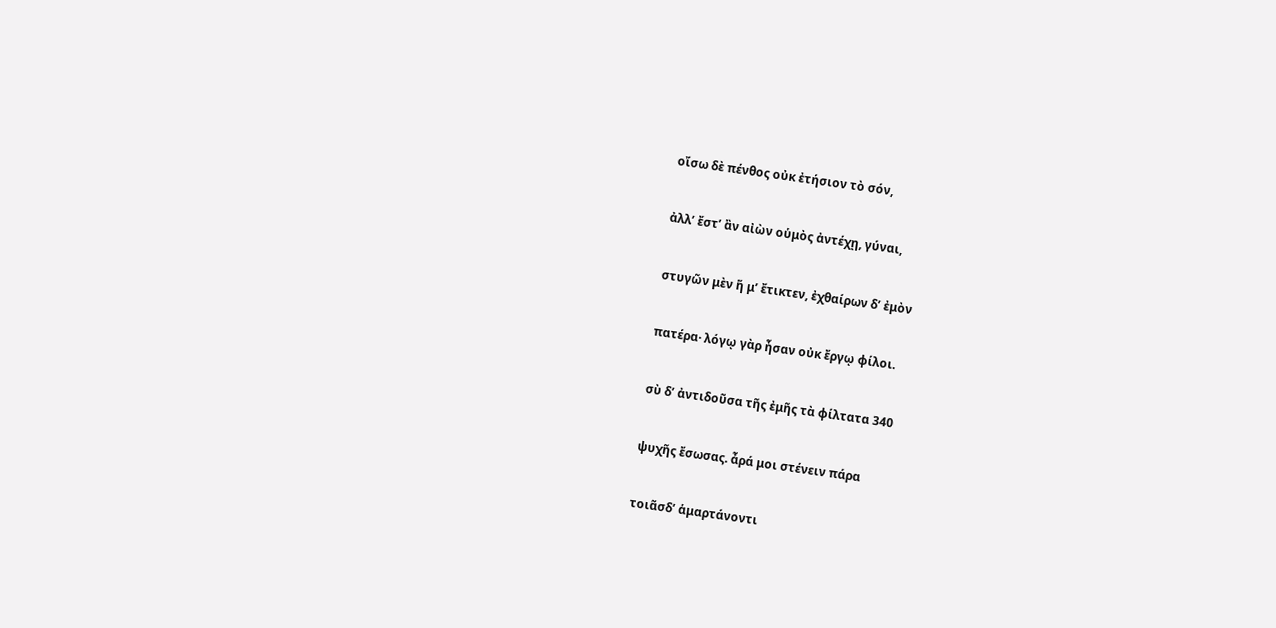οἴσω δὲ πένθος οὐκ ἐτήσιον τὸ σόν,

ἀλλ’ ἔστ’ ἂν αἰὼν οὑμὸς ἀντέχῃ, γύναι,

στυγῶν μὲν ἥ μ’ ἔτικτεν, ἐχθαίρων δ’ ἐμὸν

πατέρα· λόγῳ γὰρ ἦσαν οὐκ ἔργῳ φίλοι.

σὺ δ’ ἀντιδοῦσα τῆς ἐμῆς τὰ φίλτατα 340

ψυχῆς ἔσωσας. ἆρά μοι στένειν πάρα

τοιᾶσδ’ ἁμαρτάνοντι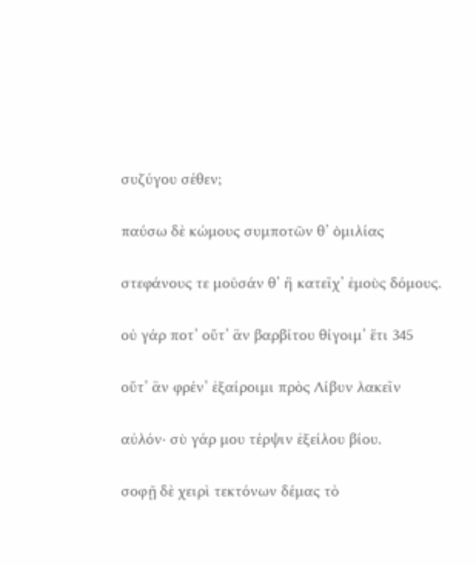συζύγου σέθεν;

παύσω δὲ κώμους συμποτῶν θ’ ὁμιλίας

στεφάνους τε μοῦσάν θ’ ἣ κατεῖχ’ ἐμοὺς δόμους.

οὐ γάρ ποτ’ οὔτ’ ἂν βαρβίτου θίγοιμ’ ἔτι 345

οὔτ’ ἂν φρέν’ ἐξαίροιμι πρὸς Λίβυν λακεῖν

αὐλόν· σὺ γάρ μου τέρψιν ἐξείλου βίου.

σοφῇ δὲ χειρὶ τεκτόνων δέμας τὸ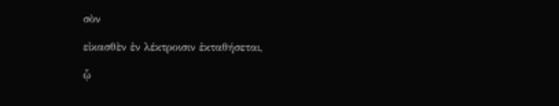σὸν

εἰκασθὲν ἐν λέκτροισιν ἐκταθήσεται,

ᾧ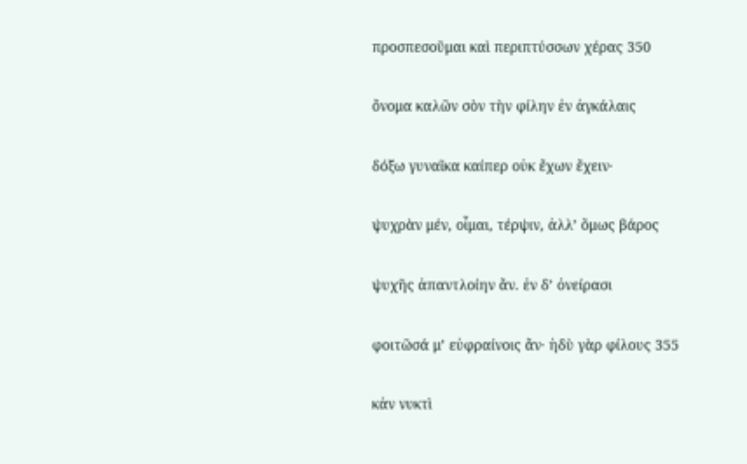προσπεσοῦμαι καὶ περιπτύσσων χέρας 350

ὄνομα καλῶν σὸν τὴν φίλην ἐν ἀγκάλαις

δόξω γυναῖκα καίπερ οὐκ ἔχων ἔχειν·

ψυχρὰν μέν, οἶμαι, τέρψιν, ἀλλ’ ὅμως βάρος

ψυχῆς ἀπαντλοίην ἄν. ἐν δ’ ὀνείρασι

φοιτῶσά μ’ εὐφραίνοις ἄν· ἡδὺ γὰρ φίλους 355

κἀν νυκτὶ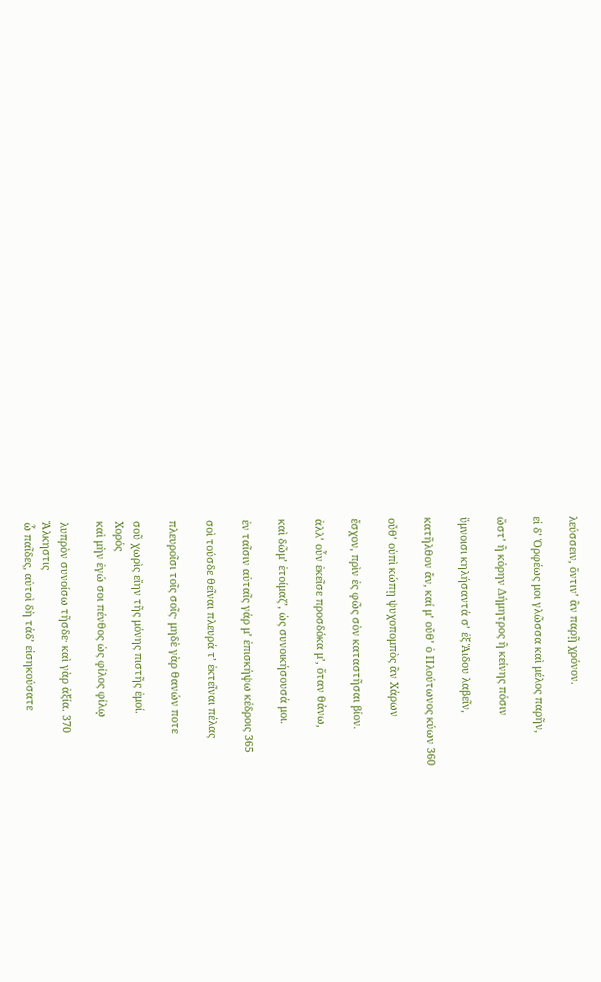λεύσσειν, ὅντιν’ ἂν παρῇ χρόνον.

εἰ δ’ Ὀρφέως μοι γλῶσσα καὶ μέλος παρῆν,

ὥστ’ ἢ κόρην Δήμητρος ἢ κείνης πόσιν

ὕμνοισι κηλήσαντά σ’ ἐξ Ἅιδου λαβεῖν,

κατῆλθον ἄν, καί μ’ οὔθ’ ὁ Πλούτωνος κύων 360

οὔθ’ οὑπὶ κώπῃ ψυχοπομπὸς ἂν Χάρων

ἔσχον, πρὶν ἐς φῶς σὸν καταστῆσαι βίον.

ἀλλ’ οὖν ἐκεῖσε προσδόκα μʼ, ὅταν θάνω,

καὶ δῶμ’ ἑτοίμαζʼ, ὡς συνοικήσουσά μοι.

ἐν ταῖσιν αὐταῖς γάρ μ’ ἐπισκήψω κέδροις 365

σοὶ τούσδε θεῖναι πλευρά τ’ ἐκτεῖναι πέλας

πλευροῖσι τοῖς σοῖς· μηδὲ γὰρ θανών ποτε

σοῦ χωρὶς εἴην τῆς μόνης πιστῆς ἐμοί.
Χορός
καὶ μὴν ἐγώ σοι πένθος ὡς φίλος φίλῳ

λυπρὸν συνοίσω τῆσδε· καὶ γὰρ ἀξία. 370
Ἄλκηστις
ὦ παῖδες, αὐτοὶ δὴ τάδ’ εἰσηκούσατε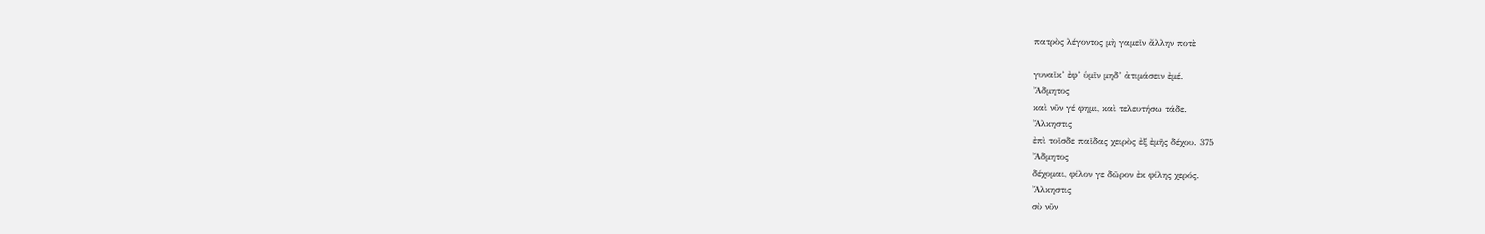πατρὸς λέγοντος μὴ γαμεῖν ἄλλην ποτὲ

γυναῖκ’ ἐφ’ ὑμῖν μηδ’ ἀτιμάσειν ἐμέ.
Ἄδμητος
καὶ νῦν γέ φημι, καὶ τελευτήσω τάδε.
Ἄλκηστις
ἐπὶ τοῖσδε παῖδας χειρὸς ἐξ ἐμῆς δέχου. 375
Ἄδμητος
δέχομαι, φίλον γε δῶρον ἐκ φίλης χερός.
Ἄλκηστις
σὺ νῦν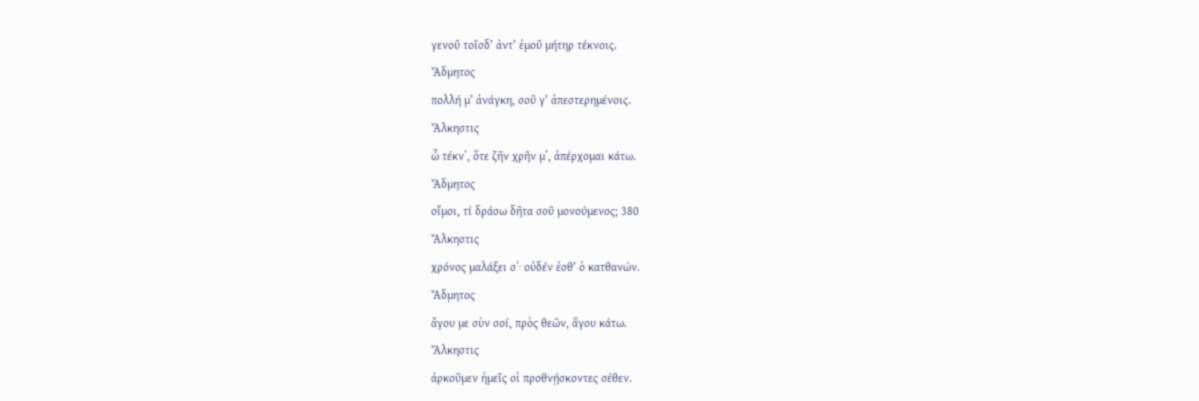γενοῦ τοῖσδ’ ἀντ’ ἐμοῦ μήτηρ τέκνοις.
Ἄδμητος
πολλή μ’ ἀνάγκη, σοῦ γ’ ἀπεστερημένοις.
Ἄλκηστις
ὦ τέκνʼ, ὅτε ζῆν χρῆν μʼ, ἀπέρχομαι κάτω.
Ἄδμητος
οἴμοι, τί δράσω δῆτα σοῦ μονούμενος; 380
Ἄλκηστις
χρόνος μαλάξει σʼ· οὐδέν ἐσθ’ ὁ κατθανών.
Ἄδμητος
ἄγου με σὺν σοί, πρὸς θεῶν, ἄγου κάτω.
Ἄλκηστις
ἀρκοῦμεν ἡμεῖς οἱ προθνῄσκοντες σέθεν.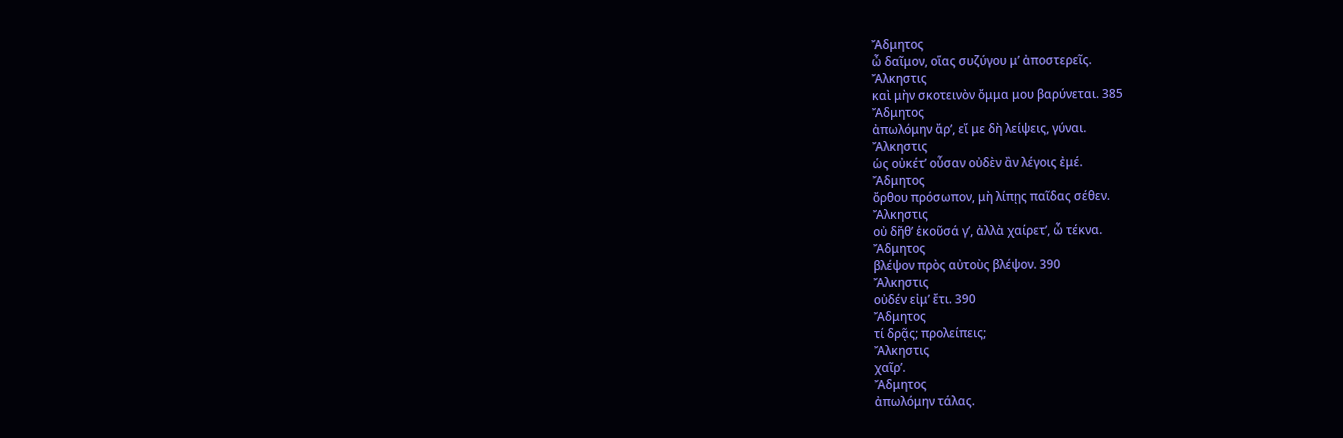Ἄδμητος
ὦ δαῖμον, οἵας συζύγου μ’ ἀποστερεῖς.
Ἄλκηστις
καὶ μὴν σκοτεινὸν ὄμμα μου βαρύνεται. 385
Ἄδμητος
ἀπωλόμην ἄρ’, εἴ με δὴ λείψεις, γύναι.
Ἄλκηστις
ὡς οὐκέτ’ οὖσαν οὐδὲν ἂν λέγοις ἐμέ.
Ἄδμητος
ὄρθου πρόσωπον, μὴ λίπῃς παῖδας σέθεν.
Ἄλκηστις
οὐ δῆθ’ ἑκοῦσά γʼ, ἀλλὰ χαίρετʼ, ὦ τέκνα.
Ἄδμητος
βλέψον πρὸς αὐτοὺς βλέψον. 390
Ἄλκηστις
οὐδέν εἰμ’ ἔτι. 390
Ἄδμητος
τί δρᾷς; προλείπεις;
Ἄλκηστις
χαῖρʼ.
Ἄδμητος
ἀπωλόμην τάλας.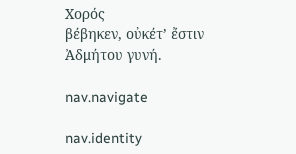Χορός
βέβηκεν, οὐκέτ’ ἔστιν Ἀδμήτου γυνή.

nav.navigate

nav.identity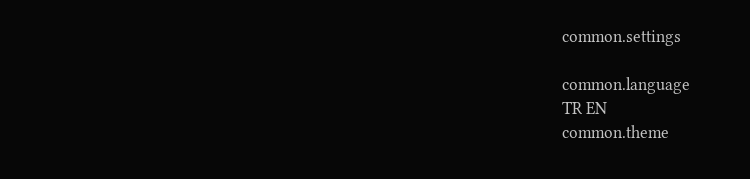common.settings

common.language
TR EN
common.theme